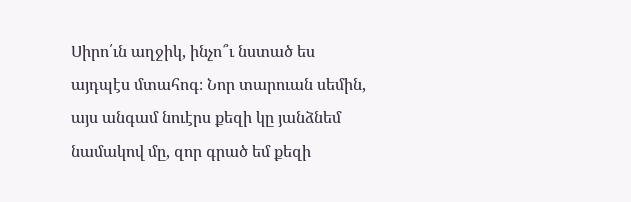Սիրո՛ւն աղջիկ, ինչո՞ւ նստած ես այդպէս մտահոգ։ Նոր տարուան սեմին, այս անգամ նուէրս քեզի կը յանձնեմ նամակով մը, զոր գրած եմ քեզի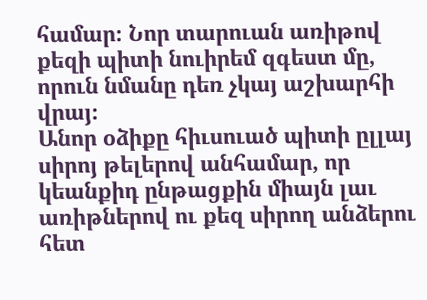համար։ Նոր տարուան առիթով քեզի պիտի նուիրեմ զգեստ մը, որուն նմանը դեռ չկայ աշխարհի վրայ։
Անոր օձիքը հիւսուած պիտի ըլլայ սիրոյ թելերով անհամար, որ կեանքիդ ընթացքին միայն լաւ առիթներով ու քեզ սիրող անձերու հետ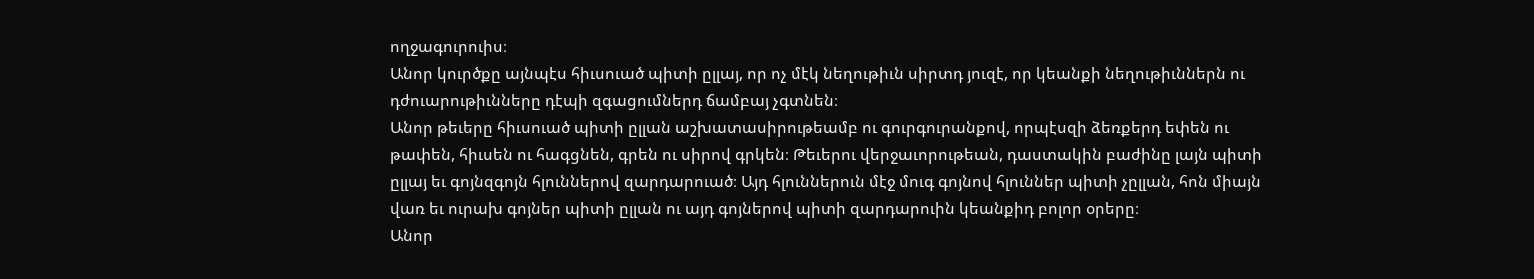ողջագուրուիս։
Անոր կուրծքը այնպէս հիւսուած պիտի ըլլայ, որ ոչ մէկ նեղութիւն սիրտդ յուզէ, որ կեանքի նեղութիւններն ու դժուարութիւնները դէպի զգացումներդ ճամբայ չգտնեն։
Անոր թեւերը հիւսուած պիտի ըլլան աշխատասիրութեամբ ու գուրգուրանքով, որպէսզի ձեռքերդ եփեն ու թափեն, հիւսեն ու հագցնեն, գրեն ու սիրով գրկեն։ Թեւերու վերջաւորութեան, դաստակին բաժինը լայն պիտի ըլլայ եւ գոյնզգոյն հլուններով զարդարուած։ Այդ հլուններուն մէջ մուգ գոյնով հլուններ պիտի չըլլան, հոն միայն վառ եւ ուրախ գոյներ պիտի ըլլան ու այդ գոյներով պիտի զարդարուին կեանքիդ բոլոր օրերը։
Անոր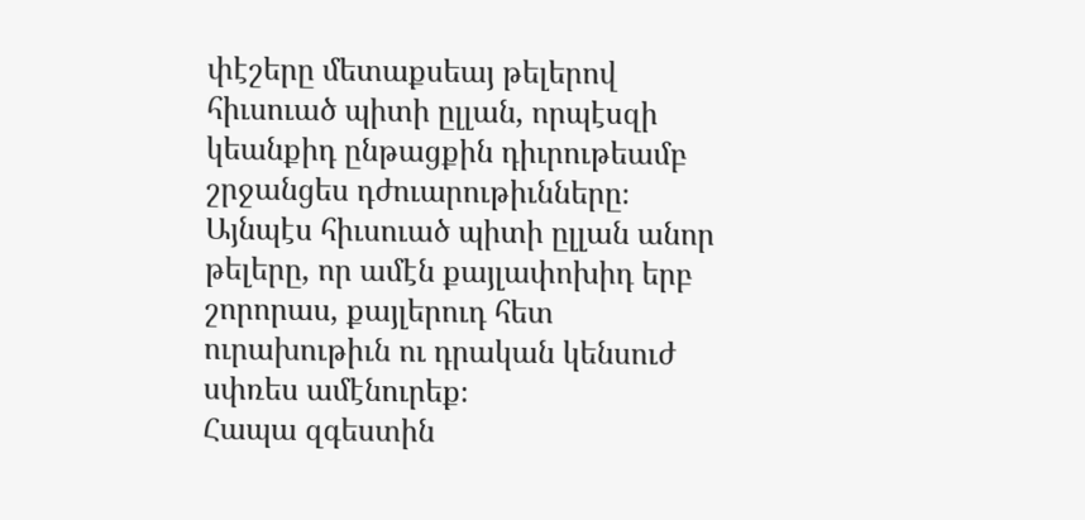փէշերը մետաքսեայ թելերով հիւսուած պիտի ըլլան, որպէսզի կեանքիդ ընթացքին դիւրութեամբ շրջանցես դժուարութիւնները։ Այնպէս հիւսուած պիտի ըլլան անոր թելերը, որ ամէն քայլափոխիդ երբ շորորաս, քայլերուդ հետ ուրախութիւն ու դրական կենսուժ սփռես ամէնուրեք։
Հապա զգեստին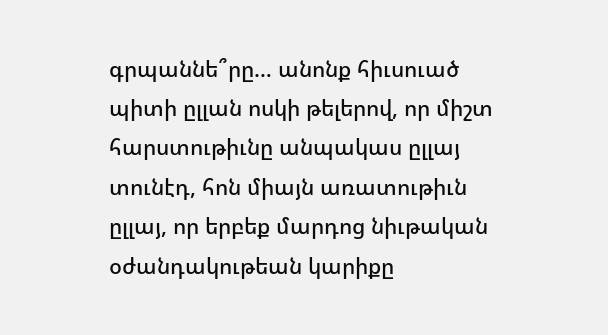գրպաննե՞րը… անոնք հիւսուած պիտի ըլլան ոսկի թելերով, որ միշտ հարստութիւնը անպակաս ըլլայ տունէդ, հոն միայն առատութիւն ըլլայ, որ երբեք մարդոց նիւթական օժանդակութեան կարիքը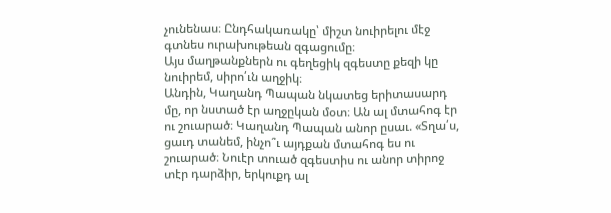չունենաս։ Ընդհակառակը՝ միշտ նուիրելու մէջ գտնես ուրախութեան զգացումը։
Այս մաղթանքներն ու գեղեցիկ զգեստը քեզի կը նուիրեմ, սիրո՛ւն աղջիկ։
Անդին, Կաղանդ Պապան նկատեց երիտասարդ մը, որ նստած էր աղջըկան մօտ։ Ան ալ մտահոգ էր ու շուարած։ Կաղանդ Պապան անոր ըսաւ. «Տղա՛ս, ցաւդ տանեմ, ինչո՞ւ այդքան մտահոգ ես ու շուարած։ Նուէր տուած զգեստիս ու անոր տիրոջ տէր դարձիր, երկուքդ ալ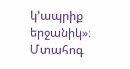կ’ապրիք երջանիկ»։
Մտահոգ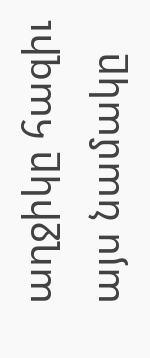աղջիկը հազիւ այս նամակը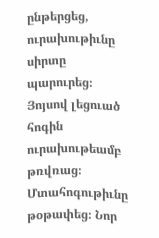ընթերցեց, ուրախութիւնը սիրտը պարուրեց։ Յոյսով լեցուած հոգին ուրախութեամբ թռվռաց։ Մտահոգութիւնը թօթափեց։ Նոր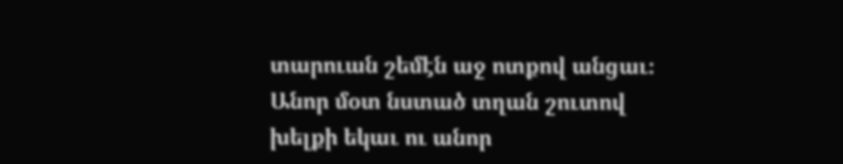տարուան շեմէն աջ ոտքով անցաւ։ Անոր մօտ նստած տղան շուտով խելքի եկաւ ու անոր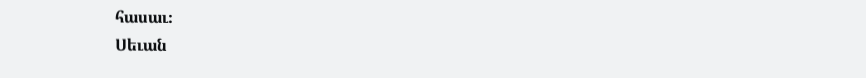հասաւ։
Սեւան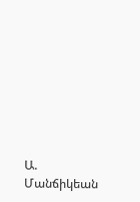Ա. Մանճիկեան